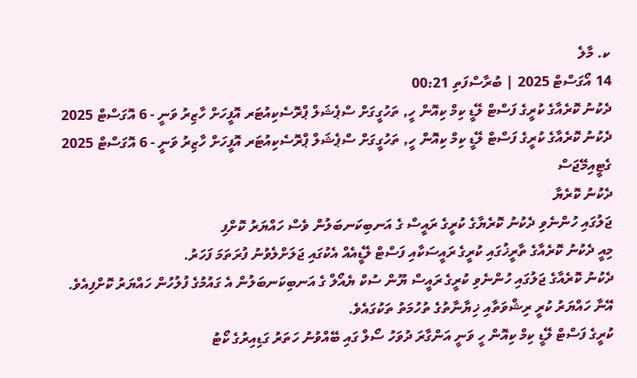ކ. މާލެ
14 އޯގަސްޓް 2025 | ބުރާސްފަތި 00:21
ދެކުނު ކޮރެއާގެ ކުރީގެ ފަސްޓް ލޭޑީ ކިމް ކިއޮން ހީ, ތަހުގީގަށް ސްޕެޝަލް ޕްރޮސެކިއުޓަރ އޮފީހަށް ހާޒިރު ވަނީ - 6 އޮގަސްޓް 2025
ދެކުނު ކޮރެއާގެ ކުރީގެ ފަސްޓް ލޭޑީ ކިމް ކިއޮން ހީ, ތަހުގީގަށް ސްޕެޝަލް ޕްރޮސެކިއުޓަރ އޮފީހަށް ހާޒިރު ވަނީ - 6 އޮގަސްޓް 2025
ގެޓީއިމޭޖަސް
ދެކުނު ކޮރެޔާ
ޖަލުގައި ހުންނެވި ދެކުނު ކޮރެޔާގެ ކުރީގެ ރައީސް ގެ އަނބިކަނބަލުން ވެސް ހައްޔަރު ކޮށްފި
މިއީ ދެކުނު ކޮރެއާގެ ތާރީޚުގައި ކުރީގެ ރައީސަކާއި ފަސްޓް ލޭޑީއެއް އެކުގައި ޖަލަށްލެވުނު ފުރަތަމަ ފަހަރު.
ދެކުނު ކޮރެއާގެ ޖަލުގައި ހުންނެވި ކުރީގެ ރައީސް ޔޫން ސުކް ޔެއޯލް ގެ އަނބިކަނބަލުން އެ ގައުމުގެ ފުލުހުން ހައްޔަރު ކޮށްފިއެވެ.
އޭނާ ހައްޔަރު ކުރީ ރިޝްވަތާއި ޚިޔާނާތުގެ ތުހުމަތު ތަކުގައެވެ.
ކުރީގެ ފަސްޓް ލޭޑީ ކިމް ކިއޮން ހީ ވަނީ އަންގާރަ ދުވަހު ސޯލް ގައި ބޭއްވުނު ހަތަރު ގަޑިއިރުގެ ކޯޓު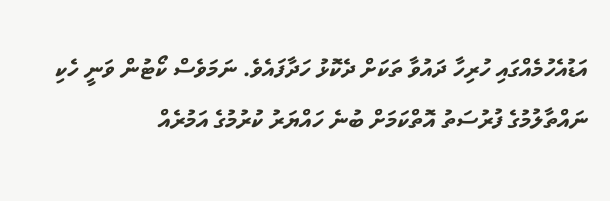އަޑުއެހުމެއްގައި ހުރިހާ ދައުވާ ތަކަށް ދެކޮޅު ހަދާފައެވެ. ނަމަވެސް ކޯޓުން ވަނީ ހެކި ނައްތާލުމުގެ ފުރުސަތު އޮތްކަމަށް ބުނެ ހައްޔަރު ކުރުމުގެ އަމުރެއް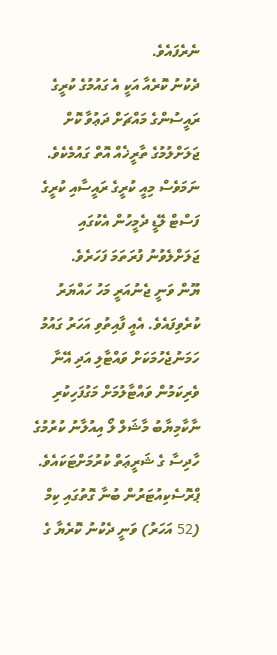ނެރެފައެވެ.
ދެކުނު ކޮރެއާ އަކީ އެ ގައުމުގެ ކުރީގެ ރައީސުންގެ މައްޗަށް ދަޢުވާ ކޮށް ޖަލަށްލުމުގެ ތާރީޚެއް އޮތް ގައުމެކެވެ. ނަމަވެސް މިއީ ކުރީގެ ރައީސާއި ކުރީގެ ފަސްޓް ލޭޑީ ދެމީހުން އެކުގައި ޖަލަށްލެވުނު ފުރަތަމަ ފަހަރެވެ.
ޔޫން ވަނީ ޖެނުއަރީ މަހު ހައްޔަރު ކުރެވިފައެވެ. އެއީ ފާއިތުވި އަހަރު ގައުމު ހަމަނުޖެހުމަކަށް ވައްޓާލި އަދި އޭނާ ވެރިކަމުން ވައްޓާލުމަށް މަގުފަހިކުރި ނާކާމިޔާބު މާޝަލް ލޯ އިއުލާނު ކުރުމުގެ ހާދިސާ ގެ ޝަރީޢަތް ކުރުމަށްޓަކައެވެ.
ޕްރޮސެކިއުޓަރުން ބުނާ ގޮތުގައި ކިމް (52 އަހަރު) ވަނީ ދެކުނު ކޮރެޔާ ގެ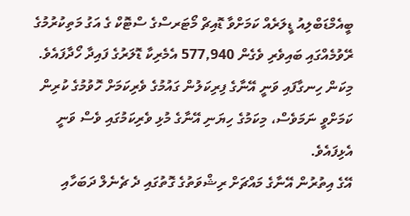ބީއެމްޑަބްލިއު ޑީލަރެއް ކަމަށްވާ ޑޮއިޗް މޯޓަރސްގެ ސްޓޮކް ގެ އަގު މަތިކުރުމުގެ ރޭވުމެއްގައި ބައިވެރި ވެގެން 577,940 އެމެރިކާ ޑޮލަރުގެ ފައިދާ ހޯދާފައެވެ.
މިކަން ހިނގާފައި ވަނީ އޭނާގެ ފިރިކަލުން ގައުމުގެ ވެރިކަމަށް ހޮވުމުގެ ކުރިން ކަމަށްވީ ނަމަވެސް، މިކަމުގެ ހިޔަނި އޭނާގެ މުޅި ވެރިކަމުގައި ވެސް ވަނީ އެޅިފައެވެ.
އޭގެ އިތުރުން އޭނާގެ މައްޗަށް ރިޝްވަތުގެ ގޮތުގައި ދެ ޗެނެލް ދަބަހާއި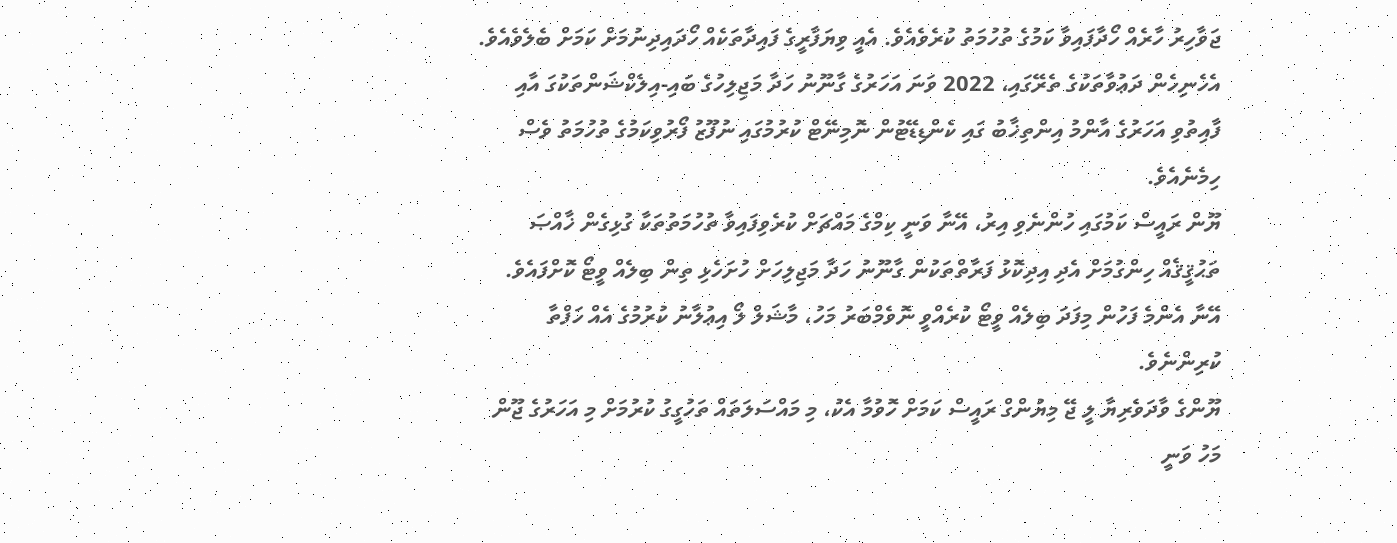ޖަވާހިރު ހާރެއް ހޯދާފައިވާ ކަމުގެ ތުހުމަތު ކުރެވެއެވެ. އެއީ ވިޔަފާރީގެ ފައިދާތަކެއް ހޯދައިދިނުމަށް ކަމަށް ބެލެވެއެވެ.
އެހެނިހެން ދަޢުވާތަކުގެ ތެރޭގައި، 2022 ވަނަ އަހަރުގެ ގާނޫނު ހަދާ މަޖިލިހުގެ ބައި-އިލެކްޝަންތަކުގަ އާއި ފާއިތުވި އަހަރުގެ އާންމު އިންތިޚާބު ގައި ކެންޑިޑޭޓުން ނޮމިނޭޓް ކުރުމުގައި ނުފޫޒު ފޯރުވިކަމުގެ ތުހުމަތު ވެސް ހިމެނެއެވެ.
ޔޫން ރައީސް ކަމުގައި ހުންނެވި އިރު، އޭނާ ވަނީ ކިމްގެ މައްޗަށް ކުރެވިފައިވާ ތުހުމަތުތަކާ ގުޅިގެން ޚާއްޞަ ތަޙުޤީޤެއް ހިންގުމަށް އެދި އިދިކޮޅު ފަރާތްތަކުން ގާނޫނު ހަދާ މަޖިލިހަށް ހުށަހެޅި ތިން ބިލެއް ވީޓޯ ކޮށްފައެވެ.
އޭނާ އެންމެ ފަހުން މިފަދަ ބިލެއް ވީޓޯ ކުރެއްވީ ނޮވެމްބަރު މަހު، މާޝަލް ލޯ އިޢުލާނު ކުރުމުގެ އެއް ހަފްތާ ކުރިންނެވެ.
ޔޫންގެ ވާދަވެރިޔާ ލީ ޖޭ މިޔުންގް ރައީސް ކަމަށް ހޮވުމާ އެކު، މި މައްސަލަތައް ތަހުގީގު ކުރުމަށް މި އަހަރުގެ ޖޫން މަހު ވަނީ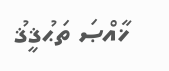ޚާއްޞަ ތަޙުޤީޤު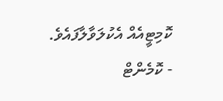ކޮމިޓީއެއް އެކުލަވާލާފައެވެ.
- ކޮމެންޓް